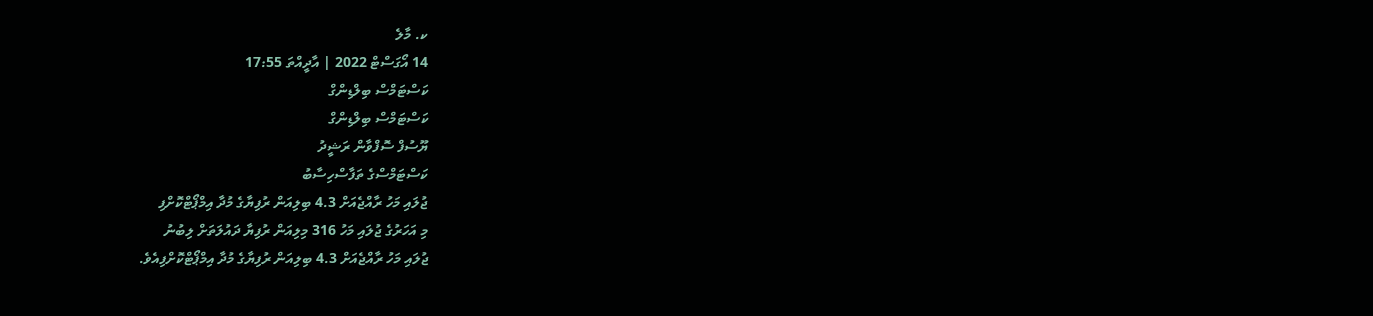ކ. މާލެ
14 އޯގަސްޓް 2022 | އާދީއްތަ 17:55
ކަސްޓަމްސް ބިލްޑިންގް
ކަސްޓަމްސް ބިލްޑިންގް
ޔޫސުފް ސޮފްވާން ރަޝީދު
ކަސްޓަމްސްގެ ތަފާސްހިސާބު
ޖުލައި މަހު ރާއްޖެއަށް 4.3 ބިލިއަން ރުފިޔާގެ މުދާ އިމްޕޯޓްކޮށްފި
މި އަހަރުގެ ޖުލައި މަހު 316 މިލިއަން ރުފިޔާ ދައުލަތަށް ލިބުނު
ޖުލައި މަހު ރާއްޖެއަށް 4.3 ބިލިއަން ރުފިޔާގެ މުދާ އިމްޕޯޓްކޮށްފިއެވެ.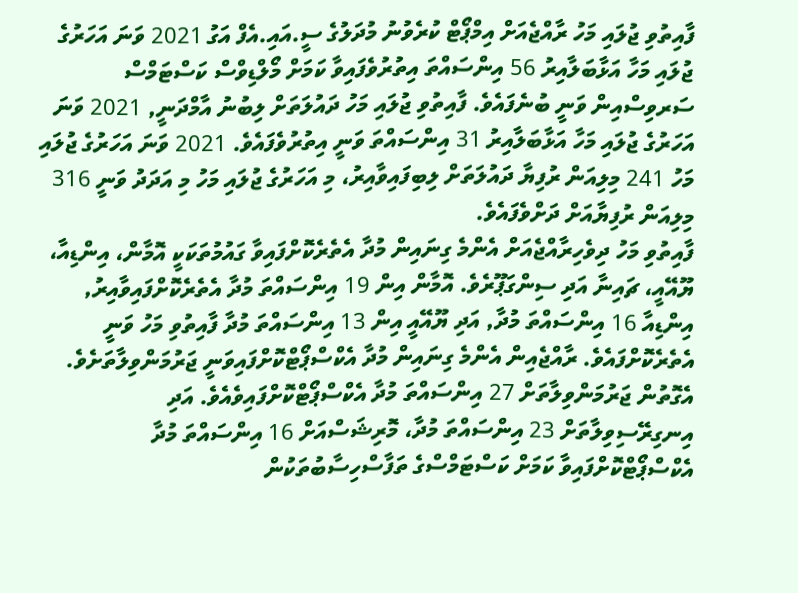ފާއިތުވި ޖުލައި މަހު ރާއްޖެއަށް އިމްޕޯޓް ކުރެވުނު މުދަލުގެ ސީ.އައި.އެފް އަގު 2021 ވަނަ އަހަރުގެ ޖުލައި މަހާ އަޅާބަލާއިރު 56 އިންސައްތަ އިތުރުވެފައިވާ ކަމަށް މޯލްޑިވްސް ކަސްޓަމްސް ސަރވިސްއިން ވަނީ ބުނެފައެވެ. ފާއިތުވި ޖުލައި މަހު ދައުލަތަށް ލިބުނު އާމްދަނީ, 2021 ވަނަ އަހަރުގެ ޖުލައި މަހާ އަޅާބަލާއިރު 31 އިންސައްތަ ވަނީ އިތުރުވެފައެވެ. 2021 ވަނަ އަހަރުގެ ޖުލައި މަހު 241 މިލިއަން ރުފިޔާ ދައުލަތަށް ލިބިފައިވާއިރު، މި އަހަރުގެ ޖުލައި މަހު މި އަދަދު ވަނީ 316 މިލިއަން ރުފިޔާއަށް ދަށްވެފައެވެ.
ފާއިތުވި މަހު ދިވެހިރާއްޖެއަށް އެންމެ ގިނައިން މުދާ އެތެރެކޮށްފައިވާ ގައުމުތަކަކީ އޮމާން، އިންޑިއާ، ޔޫއޭއީ، ޗައިނާ އަދި ސިންގަޕޫރެވެ. އޮމާން އިން 19 އިންސައްތަ މުދާ އެތެރެކޮށްފައިވާއިރު, އިންޑިއާ 16 އިންސައްތަ މުދާ, އަދި ޔޫއޭއީ އިން 13 އިންސައްތަ މުދާ ފާއިތުވި މަހު ވަނީ އެތެރެކޮށްފައެވެ. ރާއްޖެއިން އެންމެ ގިނައިން މުދާ އެކްސްޕޯޓްކޮށްފައިވަނީ ޖަރުމަންވިލާތަށެވެ. އެގޮތުން ޖަރުމަންވިލާތަށް 27 އިންސައްތަ މުދާ އެކްސްޕޯޓްކޮށްފައިވެއެވެ. އަދި އިނގިރޭސިވިލާތަށް 23 އިންސައްތަ މުދާ، މޮރިޝަސްއަށް 16 އިންސައްތަ މުދާ އެކްސްޕޯޓްކޮށްފައިވާ ކަމަށް ކަސްޓަމްސްގެ ތަފާސްހިސާބުތަކުން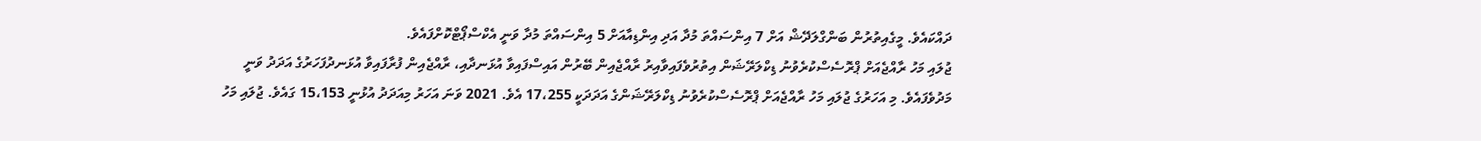ދައްކައެވެ. މީގެއިތުރުން ބަންގްލަދޭޝް އަށް 7 އިންސައްތަ މުދާ އަދި އިންޑިއާއަށް 5 އިންސައްތަ މުދާ ވަނީ އެކްސްޕޯޓްކޮށްފައެވެ.
ޖުލައި މަހު ރާއްޖެއަށް ޕްރޮސެސްކުރެވުނު ޑިކްލަރޭޝަން އިތުރުވެފައިވާއިރު ރާއްޖެއިން ބޭރުން އައިސްފައިވާ އުޅަނދާއި، ރާއްޖެއިން ފުރާފައިވާ އުޅަނދުފަހަރުގެ އަދަދު ވަނީ މަދުވެފައެވެ. މި އަހަރުގެ ޖުލައި މަހު ރާއްޖެއަށް ޕްރޮސެސްކުރެވުނު ޑިކްލަރޭޝަންގެ އަދަދަކީ 17،255 އެވެ. 2021 ވަނަ އަހަރު މިއަދަދު އުޅުނީ 15،153 ގައެވެ. ޖުލައި މަހު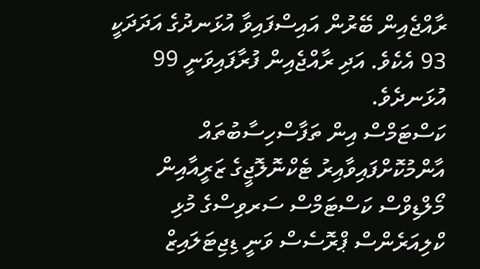ރާއްޖެއިން ބޭރުން އައިސްފައިވާ އުޅަނދުގެ އަދަދަކީ 93 އެކެވެ. އަދި ރާއްޖެއިން ފުރާފައިވަނީ 99 އުޅަނދެވެ.
ކަސްޓަމްސް އިން ތަފާސްހިސާބުތައް އާންމުކޮށްފައިވާއިރު ޓެކްނޮލޮޖީގެ ޒަރީއާއިން މޯލްޑިވްސް ކަސްޓަމްސް ސަރވިސްގެ މުޅި ކްލިއަރެންސް ޕްރޮސެސް ވަނީ ޑިޖިޓަލައިޒް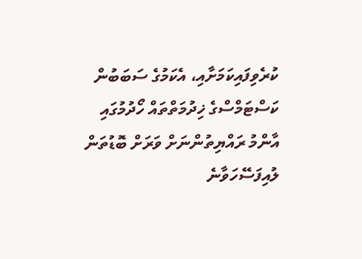ކުރެވިފައިކަމަށާއި، އެކަމުގެ ސަބަބުން ކަސްޓަމްސްގެ ޚިދުމަތްތައް ހޯދުމުގައި އާންމު ރައްޔިތުންނަށް ވަރަށް ބޮޑުތަން ލުއިފަސޭހަވާނެ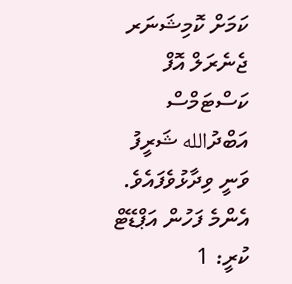ކަމަށް ކޮމިޝަނަރ ޖެނެރަލް އޮފް ކަސްޓަމްސް އަބްދުالله ޝަރީފު ވަނީ ވިދާޅުވެފައެވެ.
އެންމެ ފަހުން އަޕްޑޭޓް ކުރީ: 1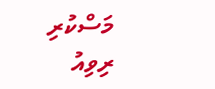މަސްކުރި
ރިވިއު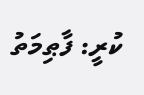ކުރީ: ފާޠިމަތު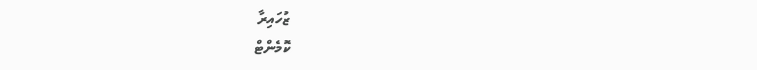ޒުހައިރާ
ކޮމެންޓް